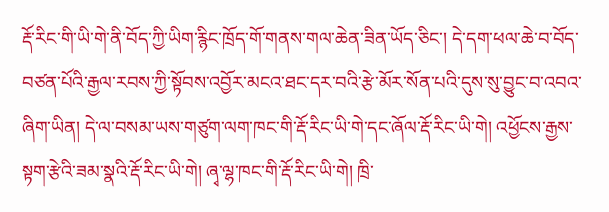རྡོ་རིང་གི་ཡི་གེ་ནི་བོད་ཀྱི་ཡིག་རྙིང་ཁྲོད་གོ་གནས་གལ་ཆེན་ཟིན་ཡོད་ཅིང་། དེ་དག་ཕལ་ཆེ་བ་བོད་བཙན་པོའི་རྒྱལ་རབས་ཀྱི་སྟོབས་འབྱོར་མངའ་ཐང་དར་བའི་རྩེ་མོར་སོན་པའི་དུས་སུ་བྱུང་བ་འབའ་ཞིག་ཡིན། དེ་ལ་བསམ་ཡས་གཙུག་ལག་ཁང་གི་རྡོ་རིང་ཡི་གེ་དང་ཞོལ་རྡོ་རིང་ཡི་གེ། འཕྱོངས་རྒྱས་སྟག་རྩེའི་ཟམ་སྣའི་རྡོ་རིང་ཡི་གེ། ཞྭ་ལྷ་ཁང་གི་རྡོ་རིང་ཡི་གེ། ཁྲི་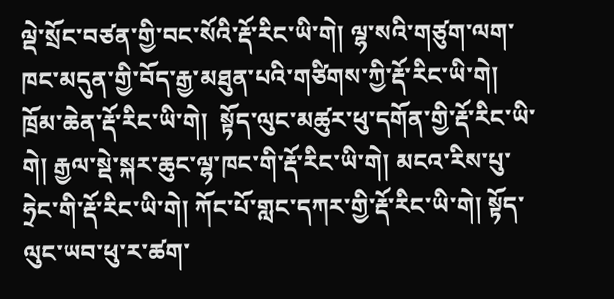ལྡེ་སྲོང་བཙན་གྱི་བང་སོའི་རྡོ་རིང་ཡི་གེ། ལྷ་སའི་གཙུག་ལག་ཁང་མདུན་གྱི་བོད་རྒྱ་མཐུན་པའི་གཙིགས་ཀྱི་རྡོ་རིང་ཡི་གེ། ཁྲོམ་ཆེན་རྡོ་རིང་ཡི་གེ།  སྟོད་ལུང་མཚུར་ཕུ་དགོན་གྱི་རྡོ་རིང་ཡི་གེ། རྒྱལ་སྡེ་སྐར་ཆུང་ལྷ་ཁང་གི་རྡོ་རིང་ཡི་གེ། མངའ་རིས་པུ་ཧྲེང་གི་རྡོ་རིང་ཡི་གེ། ཀོང་པོ་གླང་དཀར་གྱི་རྡོ་རིང་ཡི་གེ། སྟོད་ལུང་ཡབ་ཕུ་ར་ཚག་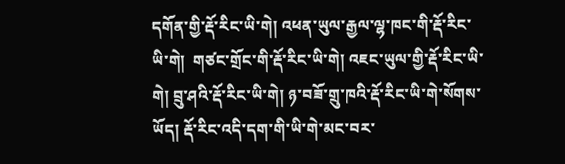དགོན་གྱི་རྡོ་རིང་ཡི་གེ། འཕན་ཡུལ་རྒྱལ་ལྷ་ཁང་གི་རྡོ་རིང་ཡི་གེ།  གཙང་གྲོང་གི་རྡོ་རིང་ཡི་གེ། འཇང་ཡུལ་གྱི་རྡོ་རིང་ཡི་གེ། བྲུ་ཤའི་རྡོ་རིང་ཡི་གེ། ཉ་བཟོ་གྲུ་ཁའི་རྡོ་རིང་ཡི་གེ་སོགས་ཡོད། རྡོ་རིང་འདི་དག་གི་ཡི་གེ་མང་བར་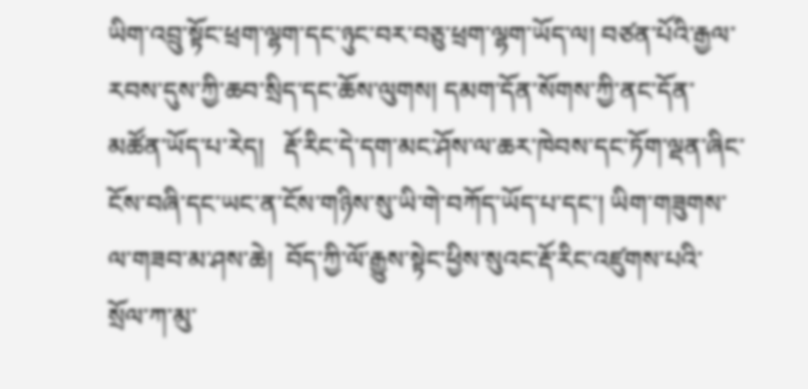ཡིག་འབྲུ་སྟོང་ཕྲག་ལྷག་དང་ཉུང་བར་བཅུ་ཕྲག་ལྷག་ཡོད་ལ། བཙན་པོའི་རྒྱལ་རབས་དུས་ཀྱི་ཆབ་སྲིད་དང་ཆོས་ལུགས། དམག་དོན་སོགས་ཀྱི་ནང་དོན་མཚོན་ཡོད་པ་རེད།   རྡོ་རིང་དེ་དག་མང་ཤོས་ལ་ཆར་ཁེབས་དང་ཏོག་ལྡན་ཞིང་ངོས་བཞི་དང་ཡང་ན་ངོས་གཉིས་སུ་ཡི་གེ་བཀོད་ཡོད་པ་དང་། ཡིག་གཟུགས་ལ་གཟབ་མ་ཤས་ཆེ།  བོད་ཀྱི་ལོ་རྒྱུས་སྟེང་ཕྱིས་སུའང་རྡོ་རིང་འཛུགས་པའི་སྲོལ་ཀ་མུ་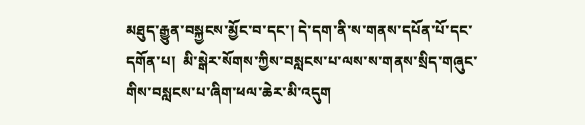མཐུད་རྒྱུན་བསྐྱངས་མྱོང་བ་དང་། དེ་དག་ནི་ས་གནས་དཔོན་པོ་དང་དགོན་པ།  མི་སྒེར་སོགས་ཀྱིས་བསླངས་པ་ལས་ས་གནས་སྲིད་གཞུང་གིས་བསླངས་པ་ཞིག་ཕལ་ཆེར་མི་འདུག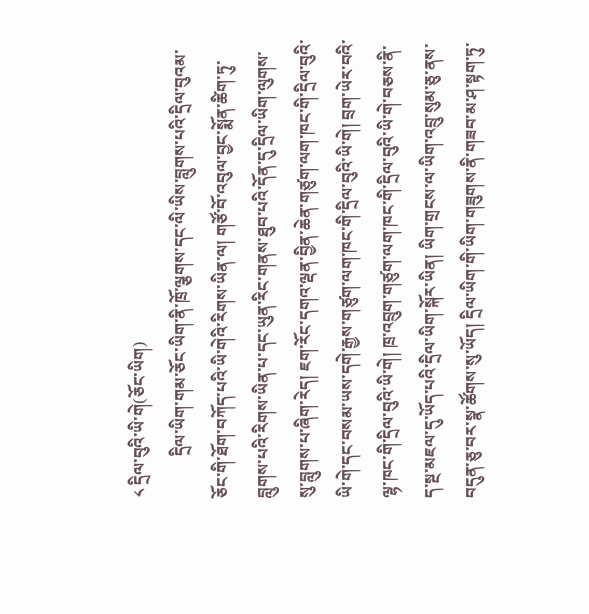༨ དྲིལ་བུའི་ཡི་གེ(ཅོང་ཡིག)
          དྲིལ་ཡིག་གམ་ཅོང་ཡིག་ནི་ཁྲོ་ལྕགས་དང་ལི་ཡིས་བླུགས་པའི་དྲིལ་བུའམ་ཅོང་གི་ཐོག་བཀོད་པའི་ཡི་གེའི་རིགས་ཡིན་ལ། གཙོ་བོ་འབུལ་བྱང་སྨོན་ཚིག་ཏུ་བླུགས་པའི་རིགས་ཡིན་པ་དང་ཡུན་རིང་གནས་ཐུབ་པའི་དོན་དུ་དྲིལ་ཡིག་ལུགས་སུ་བླུགས་པ་ཞིག་རེད། ཇག་རོང་དགའ་ལྡན་བྱིན་ཆེན་གཙུག་ལག་ཁང་གི་དྲིལ་བུའི་ཡི་གེ་དང་བསམ་ཡས་དགེ་རྒྱས་གཙུག་ལག་ཁང་གི་དྲིལ་བུའི་ཡི་གེ། བྲག་ཡེར་བའི་ལྷ་ཁང་གི་དྲིལ་བུའི་ཡི་གེ། ཁྲ་འབྲུག་གཙུག་ལག་ཁང་གི་དྲིལ་བུའི་ཡི་གེ་བཅས་ནི་ད་སྔ་མཇལ་དུ་ཡོད་པའི་དྲིལ་ཡིག་སྐོར་ཡིན། ཡིག་གྲངས་ལ་ཡིག་འབྲུ་སུམ་ཅུ་ནས་བདུན་ཅུ་བར་སྣ་ཚོགས་སུ་ཡོད། དྲིལ་ཡིག་གི་ཡིག་གཟུགས་ནི་གཟབ་མ་ཤ་སྟག་ཏུ་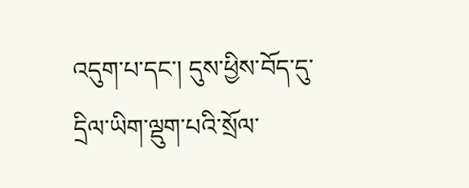འདུག་པ་དང་། དུས་ཕྱིས་བོད་དུ་དྲིལ་ཡིག་ལྡུག་པའི་སྲོལ་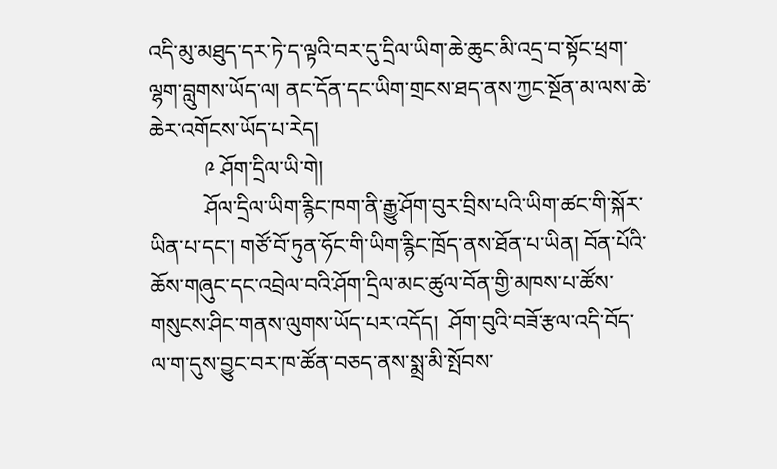འདི་མུ་མཐུད་དར་ཏེ་ད་ལྟའི་བར་དུ་དྲིལ་ཡིག་ཆེ་ཆུང་མི་འདྲ་བ་སྟོང་ཕྲག་ལྷག་བླུགས་ཡོད་ལ། ནང་དོན་དང་ཡིག་གྲངས་ཐད་ནས་ཀྱང་སྔོན་མ་ལས་ཆེ་ཆེར་འགོངས་ཡོད་པ་རེད།
          ༩ ཤོག་དྲིལ་ཡི་གེ།
          ཤོལ་དྲིལ་ཡིག་རྙིང་ཁག་ནི་རྒྱུ་ཤོག་བུར་བྲིས་པའི་ཡིག་ཚང་གི་སྐོར་ཡིན་པ་དང་། གཙོ་བོ་ཏུན་ཧོང་གི་ཡིག་རྙིང་ཁྲོད་ནས་ཐོན་པ་ཡིན། བོན་པོའི་ཆོས་གཞུང་དང་འབྲེལ་བའི་ཤོག་དྲིལ་མང་ཚུལ་བོན་གྱི་མཁས་པ་ཚོས་གསུངས་ཤིང་གནས་ལུགས་ཡོད་པར་འདོད།  ཤོག་བུའི་བཟོ་རྩལ་འདི་བོད་ལ་ག་དུས་བྱུང་བར་ཁ་ཚོན་བཅད་ནས་སྨྲ་མི་སྤོབས་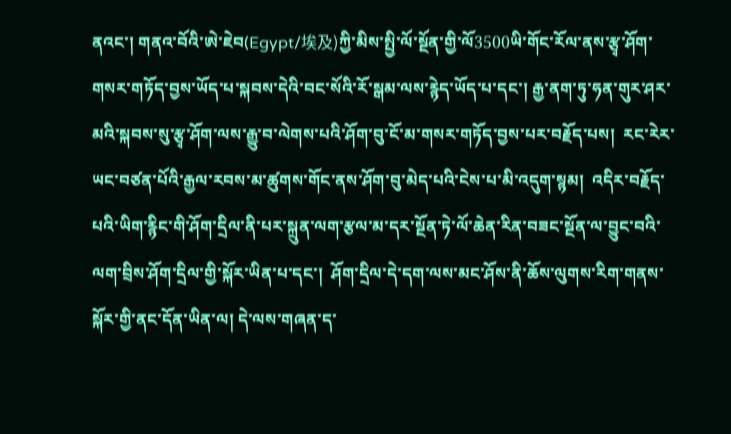ནའང་། གནའ་བོའི་ཨེ་ཇེབ(Egypt/埃及)ཀྱི་མིས་སྤྱི་ལོ་སྔོན་གྱི་ལོ3500ཡི་གོང་རོལ་ནས་རྩྭ་ཤོག་གསར་གཏོད་བྱས་ཡོད་པ་སྐབས་དེའི་བང་སོའི་རོ་སྒམ་ལས་རྙེད་ཡོད་པ་དང་། རྒྱ་ནག་ཏུ་ཧན་གུར་ཤར་མའི་སྐབས་སུ་རྩྭ་ཤོག་ལས་རྒྱུ་བ་ལེགས་པའི་ཤོག་བུ་ངོ་མ་གསར་གཏོད་བྱས་པར་བརྗོད་པས།  རང་རེར་ཡང་བཙན་པོའི་རྒྱལ་རབས་མ་ཚུགས་གོང་ནས་ཤོག་བུ་མེད་པའི་ངེས་པ་མི་འདུག་སྙམ།  འདིར་བརྗོད་པའི་ཡིག་རྙིང་གི་ཤོག་དྲིལ་ནི་པར་སྐྲུན་ལག་རྩལ་མ་དར་སྔོན་ཏེ་ལོ་ཆེན་རིན་བཟང་སྔོན་ལ་བྱུང་བའི་ལག་བྲིས་ཤོག་དྲིལ་གྱི་སྐོར་ཡིན་པ་དང་།  ཤོག་དྲིལ་དེ་དག་ལས་མང་ཤོས་ནི་ཆོས་ལུགས་རིག་གནས་སྐོར་གྱི་ནང་དོན་ཡིན་ལ། དེ་ལས་གཞན་ད་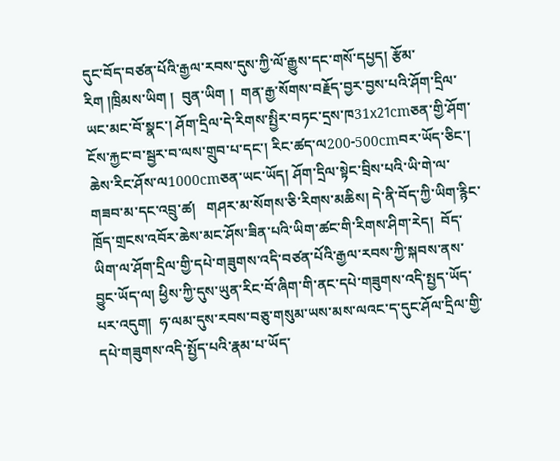དུང་བོད་བཙན་པོའི་རྒྱལ་རབས་དུས་ཀྱི་ལོ་རྒྱུས་དང་གསོ་དཔྱད། རྩོམ་རིག །ཁྲིམས་ཡིག །  བུན་ཡིག །  གན་རྒྱ་སོགས་བརྗོད་བྱར་བྱས་པའི་ཤོག་དྲིལ་ཡང་མང་བོ་སྣང་། ཤོག་དྲིལ་དེ་རིགས་སྤྱིར་བཏང་དྲས་ཁ31x21cmཅན་གྱི་ཤོག་ངོས་རྐྱང་བ་སྦྱར་བ་ལས་གྲུབ་པ་དང་། རིང་ཚད་ལ200-500cmབར་ཡོད་ཅིང་། ཆེས་རིང་ཤོས་ལ1000cmཅན་ཡང་ཡོད། ཤོག་དྲིལ་སྟེང་བྲིས་པའི་ཡི་གེ་ལ་གཟབ་མ་དང་འབྲུ་ཚ།   གཤར་མ་སོགས་ཅི་རིགས་མཆིས། དེ་ནི་བོད་ཀྱི་ཡིག་རྙིང་ཁྲོད་གྲངས་འབོར་ཆེས་མང་ཤོས་ཟིན་པའི་ཡིག་ཚང་གི་རིགས་ཤིག་རེད།  བོད་ཡིག་ལ་ཤོག་དྲིལ་གྱི་དཔེ་གཟུགས་འདི་བཙན་པོའི་རྒྱལ་རབས་ཀྱི་སྐབས་ནས་བྱུང་ཡོད་ལ། ཕྱིས་ཀྱི་དུས་ཡུན་རིང་བོ་ཞིག་གི་ནང་དཔེ་གཟུགས་འདི་སྤྱད་ཡོད་པར་འདུག།  ཧ་ལམ་དུས་རབས་བཅུ་གསུམ་ཡས་མས་ལའང་ད་དུང་ཤོལ་དྲིལ་གྱི་དཔེ་གཟུགས་འདི་སྤྱོད་པའི་རྣམ་པ་ཡོད་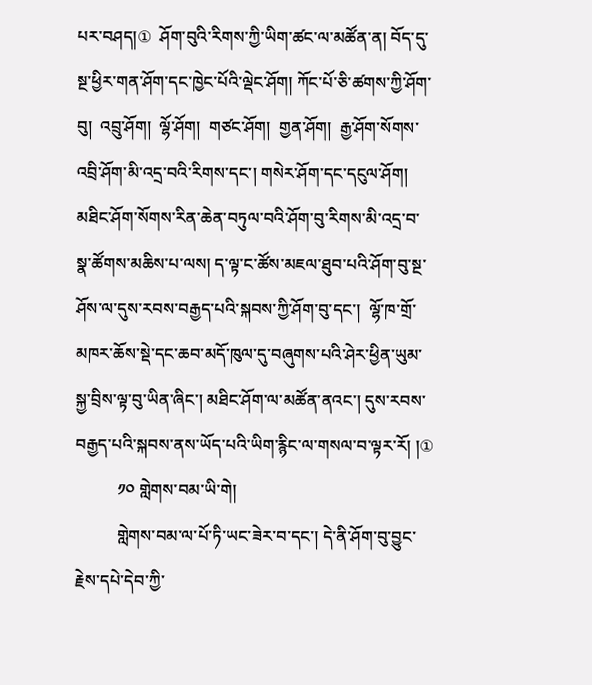པར་བཤད།①  ཤོག་བུའི་རིགས་ཀྱི་ཡིག་ཚང་ལ་མཚོན་ན། བོད་དུ་སྔ་ཕྱིར་གན་ཤོག་དང་ཁྱེང་པོའི་ལྡེང་ཤོག། ཀོང་པོ་ཅི་ཚགས་ཀྱི་ཤོག་བུ།  འབྲུ་ཤོག།  ལྷོ་ཤོག།  གཙང་ཤོག།  གྱན་ཤོག།  རྒྱ་ཤོག་སོགས་འབྲི་ཤོག་མི་འདྲ་བའི་རིགས་དང་། གསེར་ཤོག་དང་དངུལ་ཤོག།  མཐིང་ཤོག་སོགས་རིན་ཆེན་བཏུལ་བའི་ཤོག་བུ་རིགས་མི་འདྲ་བ་སྣ་ཚོགས་མཆིས་པ་ལས། ད་ལྟ་ང་ཚོས་མཇལ་ཐུབ་པའི་ཤོག་བུ་སྔ་ཤོས་ལ་དུས་རབས་བརྒྱད་པའི་སྐབས་ཀྱི་ཤོག་བུ་དང་།  ལྷོ་ཁ་གྲོ་མཁར་ཆོས་སྡེ་དང་ཆབ་མདོ་ཁུལ་དུ་བཞུགས་པའི་ཤེར་ཕྱིན་ཡུམ་སྐྱ་བྲིས་ལྟ་བུ་ཡིན་ཞིང་། མཐིང་ཤོག་ལ་མཚོན་ནའང་། དུས་རབས་བརྒྱད་པའི་སྐབས་ནས་ཡོད་པའི་ཡིག་རྙིང་ལ་གསལ་བ་ལྟར་རོ། །①
          ༡༠ གླེགས་བམ་ཡི་གེ།
          གླེགས་བམ་ལ་པོ་ཏི་ཡང་ཟེར་བ་དང་། དེ་ནི་ཤོག་བུ་བྱུང་རྗེས་དཔེ་དེབ་ཀྱི་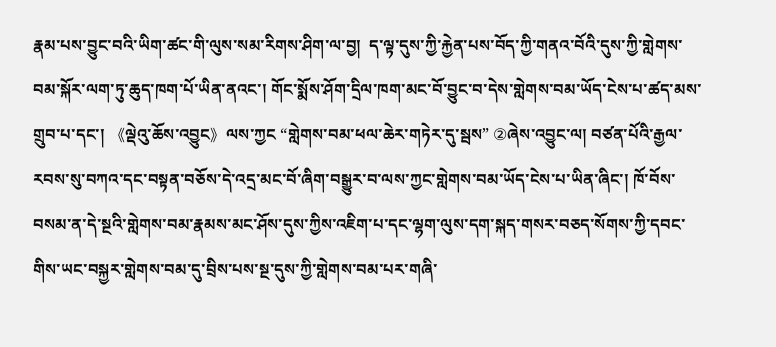རྣམ་པས་བྱུང་བའི་ཡིག་ཚང་གི་ལུས་སམ་རིགས་ཤིག་ལ་བྱ།  ད་ལྟ་དུས་ཀྱི་རྐྱེན་པས་བོད་ཀྱི་གནའ་བོའི་དུས་ཀྱི་གླེགས་བམ་སྐོར་ལག་ཏུ་ཆུད་ཁག་པོ་ཡིན་ནའང་། གོང་སྨོས་ཤོག་དྲིལ་ཁག་མང་བོ་བྱུང་བ་དེས་གླེགས་བམ་ཡོད་ངེས་པ་ཚད་མས་གྲུབ་པ་དང་། 《ལྡེའུ་ཆོས་འབྱུང》ལས་ཀྱང “གླེགས་བམ་ཕལ་ཆེར་གཏེར་དུ་སྦས” ②ཞེས་འབྱུང་ལ། བཙན་པོའི་རྒྱལ་རབས་སུ་བཀའ་དང་བསྟན་བཅོས་དེ་འདྲ་མང་བོ་ཞིག་བསྒྱུར་བ་ལས་ཀྱང་གླེགས་བམ་ཡོད་ངེས་པ་ཡིན་ཞིང་། ཁོ་བོས་བསམ་ན་དེ་སྔའི་གླེགས་བམ་རྣམས་མང་ཤོས་དུས་ཀྱིས་འཇིག་པ་དང་ལྷག་ལུས་དག་སྐད་གསར་བཅད་སོགས་ཀྱི་དབང་གིས་ཡང་བསྐྱར་གླེགས་བམ་དུ་བྲིས་པས་སྔ་དུས་ཀྱི་གླེགས་བམ་པར་གཞི་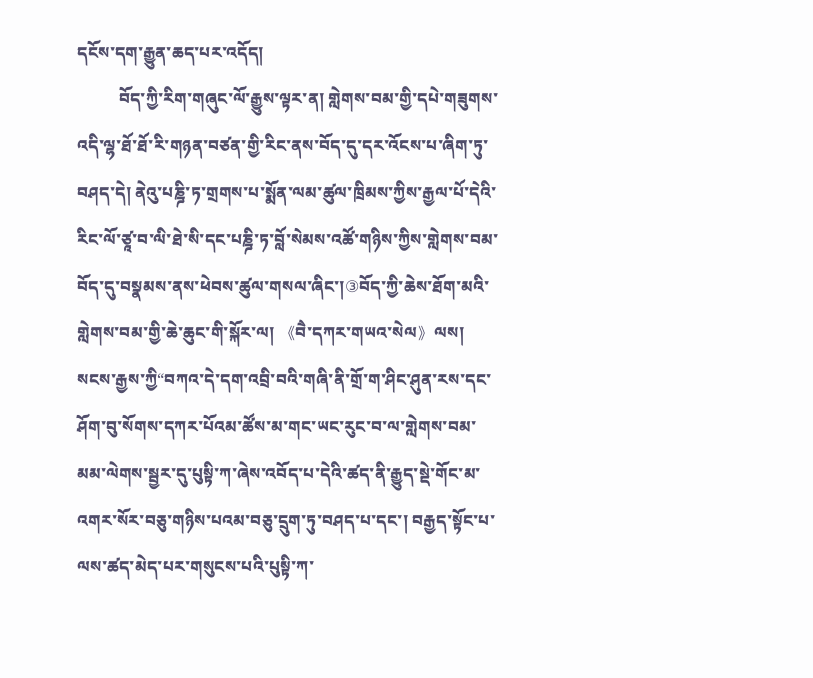དངོས་དག་རྒྱུན་ཆད་པར་འདོད།
          བོད་ཀྱི་རིག་གཞུང་ལོ་རྒྱུས་ལྟར་ན། གླེགས་བམ་གྱི་དཔེ་གཟུགས་འདི་ལྷ་ཐོ་ཐོ་རི་གཉན་བཙན་གྱི་རིང་ནས་བོད་དུ་དར་འོངས་པ་ཞིག་ཏུ་བཤད་དེ། ནེའུ་པཎྜི་ཏ་གྲགས་པ་སྨོན་ལམ་ཚུལ་ཁྲིམས་ཀྱིས་རྒྱལ་པོ་དེའི་རིང་ལོ་ཙཱ་བ་ལི་ཐེ་སི་དང་པཎྜི་ཏ་བློ་སེམས་འཚོ་གཉིས་ཀྱིས་གླེགས་བམ་བོད་དུ་བསྣམས་ནས་ཕེབས་ཚུལ་གསལ་ཞིང་།③བོད་ཀྱི་ཆེས་ཐོག་མའི་གླེགས་བམ་གྱི་ཆེ་ཆུང་གི་སྐོར་ལ། 《བཻ་དཀར་གཡའ་སེལ》ལས། སངས་རྒྱས་ཀྱི“བཀའ་དེ་དག་འབྲི་བའི་གཞི་ནི་གྲོ་ག་ཤིང་ཤུན་རས་དང་ཤོག་བུ་སོགས་དཀར་པོའམ་ཚོས་མ་གང་ཡང་རུང་བ་ལ་གླེགས་བམ་མམ་ལེགས་སྦྱར་དུ་པུསྟི་ཀ་ཞེས་འབོད་པ་དེའི་ཚད་ནི་རྒྱུད་སྡེ་གོང་མ་འགར་སོར་བཅུ་གཉིས་པའམ་བཅུ་དྲུག་ཏུ་བཤད་པ་དང་། བརྒྱད་སྟོང་པ་ལས་ཚད་མེད་པར་གསུངས་པའི་པུསྟི་ཀ་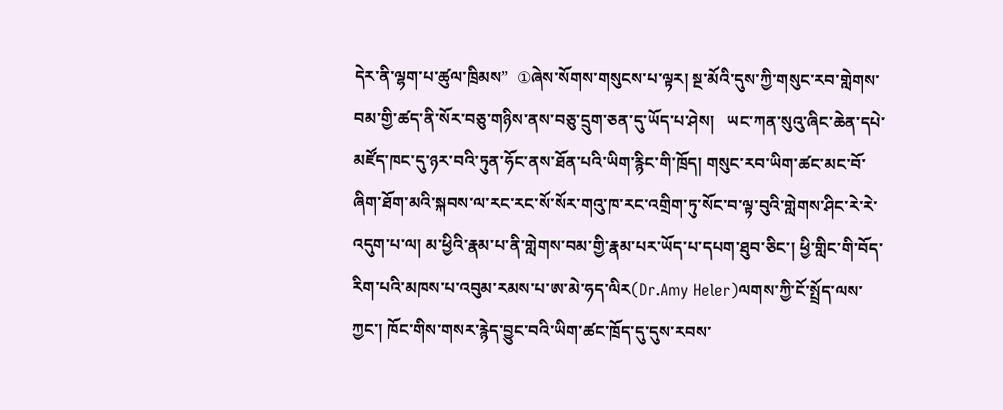དེར་ནི་ལྷག་པ་ཚུལ་ཁྲིམས”  ①ཞེས་སོགས་གསུངས་པ་ལྟར། སྔ་མོའི་དུས་ཀྱི་གསུང་རབ་གླེགས་བམ་གྱི་ཚད་ནི་སོར་བཅུ་གཉིས་ནས་བཅུ་དྲུག་ཅན་དུ་ཡོད་པ་ཤེས།   ཡང་ཀན་སུའུ་ཞིང་ཆེན་དཔེ་མཛོད་ཁང་དུ་ཉར་བའི་ཏུན་ཧོང་ནས་ཐོན་པའི་ཡིག་རྙིང་གི་ཁྲོད། གསུང་རབ་ཡིག་ཚང་མང་བོ་ཞིག་ཐོག་མའི་སྐབས་ལ་རང་རང་སོ་སོར་གའུ་ཁ་རང་འགྲིག་ཏུ་སོང་བ་ལྟ་བུའི་གླེགས་ཤིང་རེ་རེ་འདུག་པ་ལ། མ་ཕྱིའི་རྣམ་པ་ནི་གླེགས་བམ་གྱི་རྣམ་པར་ཡོད་པ་དཔག་ཐུབ་ཅིང་། ཕྱི་གླིང་གི་བོད་རིག་པའི་མཁས་པ་འབུམ་རམས་པ་ཨ་མེ་ཧད་ལིར(Dr.Amy Heler)ལགས་ཀྱི་ངོ་སྤྲོད་ལས་ཀྱང་། ཁོང་གིས་གསར་རྙེད་བྱུང་བའི་ཡིག་ཚང་ཁྲོད་དུ་དུས་རབས་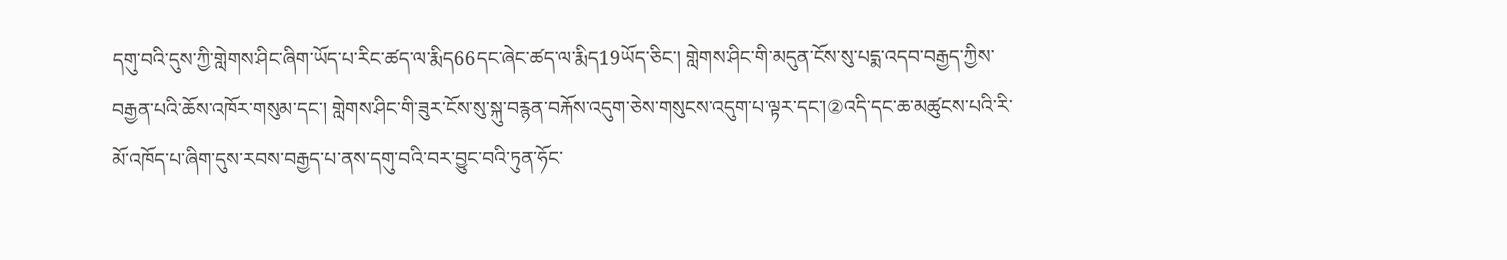དགུ་བའི་དུས་ཀྱི་གླེགས་ཤིང་ཞིག་ཡོད་པ་རིང་ཚད་ལ་རྨིད66དང་ཞེང་ཚད་ལ་རྨིད19ཡོད་ཅིང་། གླེགས་ཤིང་གི་མདུན་ངོས་སུ་པདྨ་འདབ་བརྒྱད་ཀྱིས་བརྒྱན་པའི་ཆོས་འཁོར་གསུམ་དང་། གླེགས་ཤིང་གི་ཟུར་ངོས་སུ་སྐུ་བརྙན་བརྐོས་འདུག་ཅེས་གསུངས་འདུག་པ་ལྟར་དང་།②འདི་དང་ཆ་མཚུངས་པའི་རི་མོ་འཁོད་པ་ཞིག་དུས་རབས་བརྒྱད་པ་ནས་དགུ་བའི་བར་བྱུང་བའི་ཏུན་ཧོང་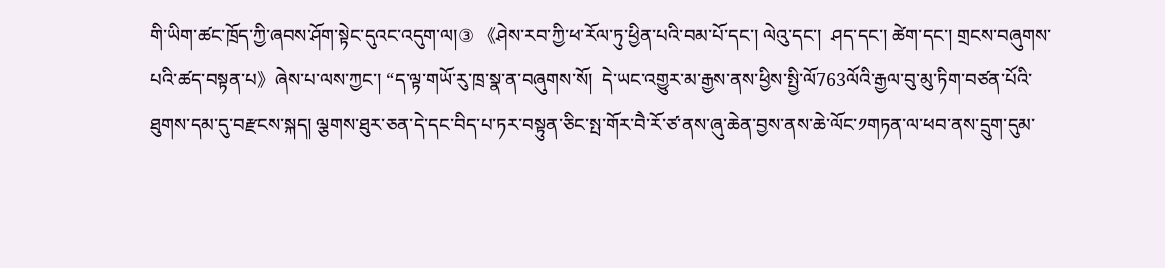གི་ཡིག་ཚང་ཁྲོད་ཀྱི་ཞབས་ཤོག་སྟེང་དུའང་འདུག་ལ།③ 《ཤེས་རབ་ཀྱི་ཕ་རོལ་ཏུ་ཕྱིན་པའི་བམ་པོ་དང་། ལེའུ་དང་།  ཤད་དང་། ཚེག་དང་། གྲངས་བཞུགས་པའི་ཚད་བསྟན་པ》ཞེས་པ་ལས་ཀྱང་། “ད་ལྟ་གཡོ་རུ་ཁྲ་སྣ་ན་བཞུགས་སོ།  དེ་ཡང་འགྱུར་མ་རྒྱས་ནས་ཕྱིས་སྤྱི་ལོ763ལོའི་རྒྱལ་བུ་མུ་ཏིག་བཙན་པོའི་ཐུགས་དམ་དུ་བརྫངས་སྐད། ལྕགས་ཐུར་ཅན་དེ་དང་བིད་པ་ཏར་བསྟུན་ཅིང་སྤ་གོར་བཻ་རོ་ཙ་ནས་ཞུ་ཆེན་བྱས་ནས་ཆེ་ལོང་༡གཏན་ལ་ཕབ་ནས་དྲུག་དུམ་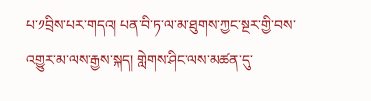པ་༡བྲིས་པར་གདའ། པན་བི་ཏ་ལ་མ་ཐུགས་ཀྱང་སྔར་གྱི་བས་འགྱུར་མ་ལས་རྒྱས་སྐད། གླེགས་ཤིང་ལས་མཚན་དུ་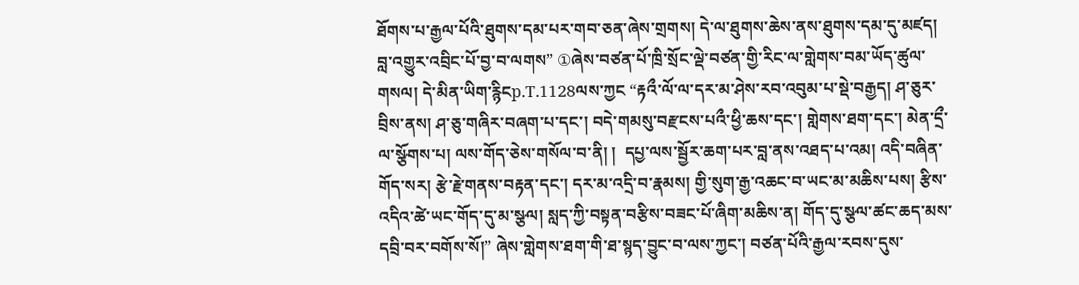ཐོགས་པ་རྒྱལ་པོའི་ཐུགས་དམ་པར་གབ་ཅན་ཞེས་གྲགས། དེ་ལ་ཐུགས་ཆེས་ནས་ཐུགས་དམ་དུ་མཛད། བླ་འགྱུར་འབྲིང་པོ་བྱ་བ་ལགས” ①ཞེས་བཙན་པོ་ཁྲི་སྲོང་ལྡེ་བཙན་གྱི་རིང་ལ་གླེགས་བམ་ཡོད་ཚུལ་གསལ། དེ་མིན་ཡིག་རྙིངp.T.1128ལས་ཀྱང “རྟའྀ་ལོ་ལ་དར་མ་ཤེས་རབ་འབུམ་པ་སྡེ་བརྒྱད། ཤ་ཅུར་བྲིས་ནས། ཤ་ཅུ་གཞིར་བཞག་པ་དང་། བདེ་གམསུ་བརྫངས་པའྀ་ཕྱི་ཆས་དང་། གླེགས་ཐག་དང་། མེན་དྲྀ་ལ་སྩོགས་པ། ལས་གོད་ཅེས་གསོལ་བ་ནི། །  དཔྱ་ལས་སྦྱོར་ཆག་པར་བླ་ནས་འཐད་པ་འམ། འདི་བཞིན་གོད་སར། རྩེ་རྗེ་གནས་བརྟན་དང་། དར་མ་འདྲི་བ་རྣམས། གྱི་སུག་རྒྱ་འཆང་བ་ཡང་མ་མཆིས་པས། རྩིས་འདིའ་ཚེ་ཡང་གོད་དུ་མ་སྩལ། སླད་ཀྱི་བསྟན་བརྩིས་བཟང་པོ་ཞིག་མཆིས་ན། གོད་དུ་སྩལ་ཚང་ཆད་མས་དབྲི་བར་བགོས་སོ།” ཞེས་གླེགས་ཐག་གི་ཐ་སྙད་བྱུང་བ་ལས་ཀྱང་། བཙན་པོའི་རྒྱལ་རབས་དུས་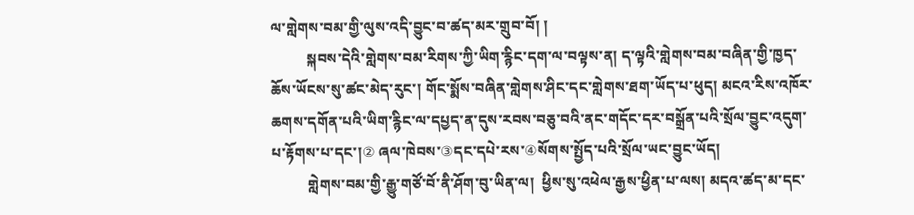ལ་གླེགས་བམ་གྱི་ལུས་འདི་བྱུང་བ་ཚད་མར་གྲུབ་བོ། །
          སྐབས་དེའི་གླེགས་བམ་རིགས་ཀྱི་ཡིག་རྙིང་དག་ལ་བལྟས་ན། ད་ལྟའི་གླེགས་བམ་བཞིན་གྱི་ཁྱད་ཆོས་ཡོངས་སུ་ཚང་མེད་རུང་། གོང་སྨོས་བཞིན་གླེགས་ཤིང་དང་གླེགས་ཐག་ཡོད་པ་ཕུད། མངའ་རིས་འཁོར་ཆགས་དགོན་པའི་ཡིག་རྙིང་ལ་དཔྱད་ན་དུས་རབས་བཅུ་བའི་ནང་གདོང་དར་བསྒྲོན་པའི་སྲོལ་བྱུང་འདུག་པ་རྟོགས་པ་དང་།② ཞལ་ཁེབས་③དང་དཔེ་རས་④སོགས་སྤྱོད་པའི་སྲོལ་ཡང་བྱུང་ཡོད།
          གླེགས་བམ་གྱི་རྒྱུ་གཙོ་བོ་ནི་ཤོག་བུ་ཡིན་ལ།  ཕྱིས་སུ་འཕེལ་རྒྱས་ཕྱིན་པ་ལས། མདའ་ཚད་མ་དང་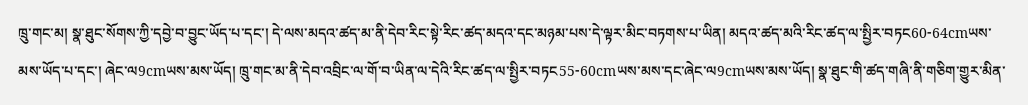ཁྲུ་གང་མ། སྣ་ཐུང་སོགས་ཀྱི་དབྱེ་བ་བྱུང་ཡོད་པ་དང་། དེ་ལས་མདའ་ཚད་མ་ནི་དེབ་རིང་སྟེ་རིང་ཚད་མདའ་དང་མཉམ་པས་དེ་ལྟར་མིང་བཏགས་པ་ཡིན། མདའ་ཚད་མའི་རིང་ཚད་ལ་སྤྱིར་བཏང60-64cmཡས་མས་ཡོད་པ་དང་། ཞེང་ལ9cmཡས་མས་ཡོད། ཁྲུ་གང་མ་ནི་དེབ་འབྲིང་ལ་གོ་བ་ཡིན་ལ་དེའི་རིང་ཚད་ལ་སྤྱིར་བཏང55-60cmཡས་མས་དང་ཞེང་ལ9cmཡས་མས་ཡོད། སྣ་ཐུང་གི་ཚད་གཞི་ནི་གཅིག་གྱུར་མིན་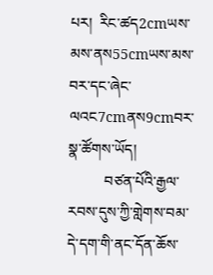པར།  རིང་ཚད2cmཡས་མས་ནས55cmཡས་མས་བར་དང་ཞེང་ལའང7cmནས9cmབར་སྣ་ཚོགས་ཡོད།
          བཙན་པོའི་རྒྱལ་རབས་དུས་ཀྱི་གླེགས་བམ་དེ་དག་གི་ནང་དོན་ཆོས་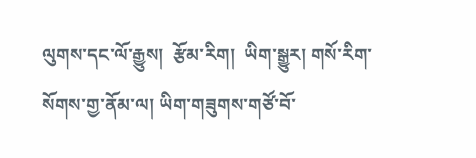ལུགས་དང་ལོ་རྒྱུས།  རྩོམ་རིག།  ཡིག་སྒྱུར། གསོ་རིག་སོགས་གྱ་ནོམ་ལ། ཡིག་གཟུགས་གཙོ་བོ་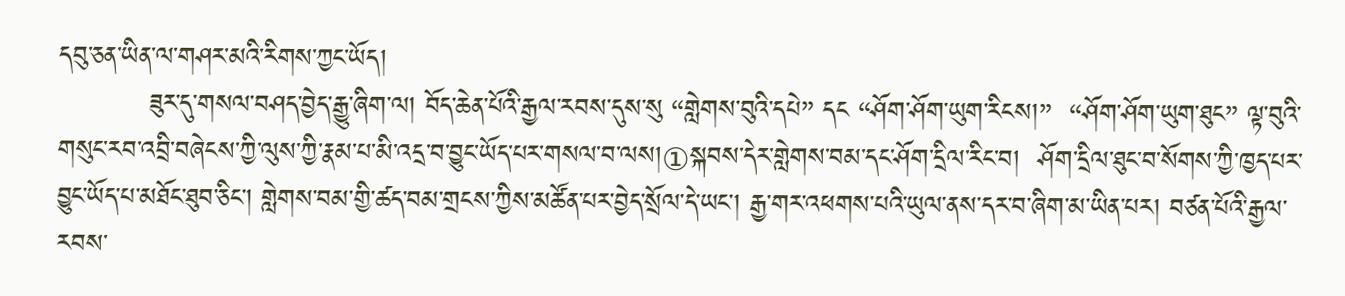དབུ་ཅན་ཡིན་ལ་གཤར་མའི་རིགས་ཀྱང་ཡོད།
          ཟུར་དུ་གསལ་བཤད་བྱེད་རྒྱུ་ཞིག་ལ། བོད་ཆེན་པོའི་རྒྱལ་རབས་དུས་སུ “གླེགས་བུའི་དཔེ” དང “ཤོག་ཤོག་ཡུག་རིངས།”  “ཤོག་ཤོག་ཡུག་ཐུང” ལྟ་བུའི་གསུང་རབ་འབྲི་བཞེངས་ཀྱི་ལུས་ཀྱི་རྣམ་པ་མི་འདྲ་བ་བྱུང་ཡོད་པར་གསལ་བ་ལས།①སྐབས་དེར་གླེགས་བམ་དང་ཤོག་དྲིལ་རིང་བ།  ཤོག་དྲིལ་ཐུང་བ་སོགས་ཀྱི་ཁྱད་པར་བྱུང་ཡོད་པ་མཐོང་ཐུབ་ཅིང་། གླེགས་བམ་གྱི་ཚད་བམ་གྲངས་ཀྱིས་མཚོན་པར་བྱེད་སྲོལ་དེ་ཡང་། རྒྱ་གར་འཕགས་པའི་ཡུལ་ནས་དར་བ་ཞིག་མ་ཡིན་པར། བཙན་པོའི་རྒྱལ་རབས་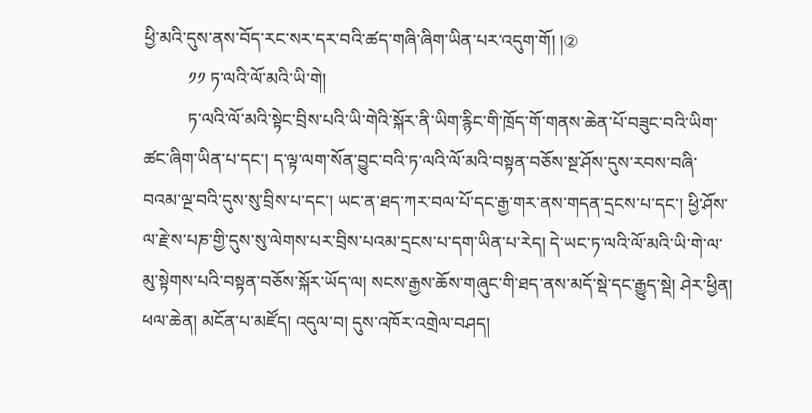ཕྱི་མའི་དུས་ནས་བོད་རང་སར་དར་བའི་ཚད་གཞི་ཞིག་ཡིན་པར་འདུག་གོ། །②
          ༡༡ ཏ་ལའི་ལོ་མའི་ཡི་གེ།
          ཏ་ལའི་ལོ་མའི་སྟེང་བྲིས་པའི་ཡི་གེའི་སྐོར་ནི་ཡིག་རྙིང་གི་ཁྲོད་གོ་གནས་ཆེན་པོ་བཟུང་བའི་ཡིག་ཚང་ཞིག་ཡིན་པ་དང་། ད་ལྟ་ལག་སོན་བྱུང་བའི་ཏ་ལའི་ལོ་མའི་བསྟན་བཅོས་སྔ་ཤོས་དུས་རབས་བཞི་བའམ་ལྔ་བའི་དུས་སུ་བྲིས་པ་དང་། ཡང་ན་ཐད་ཀར་བལ་པོ་དང་རྒྱ་གར་ནས་གདན་དྲངས་པ་དང་། ཕྱི་ཤོས་ལ་རྗེ་ས་པཎ་གྱི་དུས་སུ་ལེགས་པར་བྲིས་པའམ་དྲངས་པ་དག་ཡིན་པ་རེད། དེ་ཡང་ཏ་ལའི་ལོ་མའི་ཡི་གེ་ལ་མུ་སྟེགས་པའི་བསྟན་བཅོས་སྐོར་ཡོད་ལ། སངས་རྒྱས་ཆོས་གཞུང་གི་ཐད་ནས་མདོ་སྡེ་དང་རྒྱུད་སྡེ། ཤེར་ཕྱིན། ཕལ་ཆེན། མངོན་པ་མཛོད། འདུལ་བ། དུས་འཁོར་འགྲེལ་བཤད།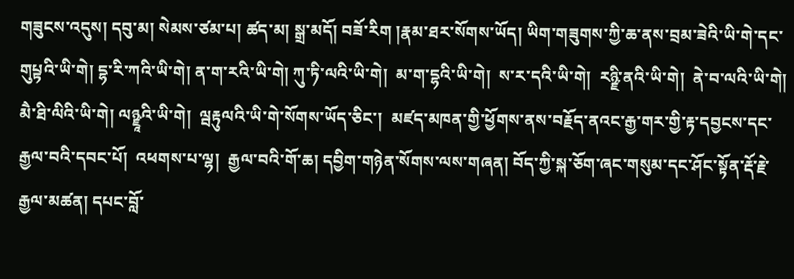གཟུངས་འདུས། དབུ་མ། སེམས་ཙམ་པ། ཚད་མ། སྒྲ་མདོ། བཟོ་རིག །རྣམ་ཐར་སོགས་ཡོད། ཡིག་གཟུགས་ཀྱི་ཆ་ནས་བྲམ་ཟེའི་ཡི་གེ་དང་གུཔྟའི་ཡི་གེ། དྷ་རི་ཀའི་ཡི་གེ། ན་ག་རའི་ཡི་གེ། ཀུ་ཏི་ལའི་ཡི་གེ།  མ་ག་དྷའི་ཡི་གེ།  ས་ར་དའི་ཡི་གེ།  རཉྫི་ནའི་ཡི་གེ།  ནེ་བ་ལའི་ཡི་གེ།  མཻ་ཐི་ལིའི་ཡི་གེ། ལཉྫཱའི་ཡི་གེ།  ལྦརྟུལའི་ཡི་གེ་སོགས་ཡོད་ཅིང་།  མཛད་མཁན་གྱི་ཕྱོགས་ནས་བརྗོད་ནའང་རྒྱ་གར་གྱི་རྟ་དབྱངས་དང་རྒྱལ་བའི་དབང་པོ།  འཕགས་པ་ལྷ།  རྒྱལ་བའི་གོ་ཆ། དབྱིག་གཉེན་སོགས་ལས་གཞན། བོད་ཀྱི་སྐ་ཅོག་ཞང་གསུམ་དང་ཤོང་སྟོན་རྡོ་རྗེ་རྒྱལ་མཚན། དཔང་བློ་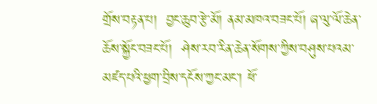གྲོས་བརྟན་པ།  བྱང་ཆུབ་རྩེ་མོ། ནམ་མཁའ་བཟང་པོ། ཞ་ལུ་ལོ་ཆེན་ཆོས་སྐྱོང་བཟང་པོ།  ཤེས་རབ་རིན་ཆེན་སོགས་ཀྱིས་བཤུས་པའམ་མཛད་པའི་ཕྱག་བྲིས་དངོས་ཀྱང་མང་། ཕོ་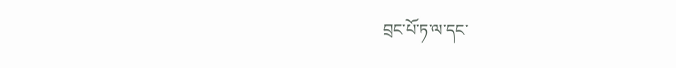བྲང་པོ་ཏ་ལ་དང་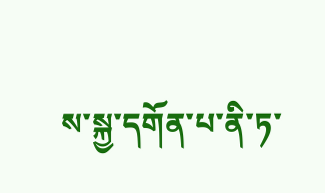ས་སྐྱ་དགོན་པ་ནི་ཏ་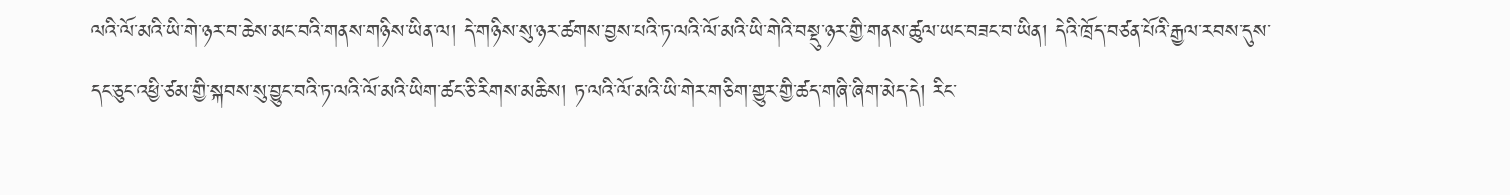ལའི་ལོ་མའི་ཡི་གེ་ཉར་བ་ཆེས་མང་བའི་གནས་གཉིས་ཡིན་ལ། དེ་གཉིས་སུ་ཉར་ཚགས་བྱས་པའི་ཏ་ལའི་ལོ་མའི་ཡི་གེའི་བསྡུ་ཉར་གྱི་གནས་ཚུལ་ཡང་བཟང་བ་ཡིན། དེའི་ཁྲོད་བཙན་པོའི་རྒྱལ་རབས་དུས་དང་ཅུང་འཕྱི་ཙམ་གྱི་སྐབས་སུ་བྱུང་བའི་ཏ་ལའི་ལོ་མའི་ཡིག་ཚང་ཅི་རིགས་མཆིས། ཏ་ལའི་ལོ་མའི་ཡི་གེར་གཅིག་གྱུར་གྱི་ཚད་གཞི་ཞིག་མེད་དེ། རིང་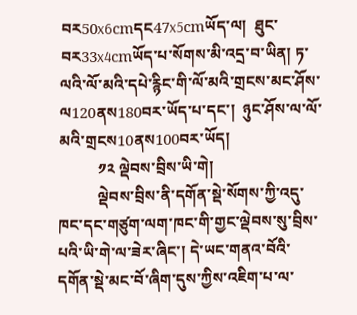བར50x6cmདང47x5cmཡོད་ལ།  ཐུང་བར33x4cmཡོད་པ་སོགས་མི་འདྲ་བ་ཡིན། ཏ་ལའི་ལོ་མའི་དཔེ་རྙིང་གི་ལོ་མའི་གྲངས་མང་ཤོས་ལ120ནས180བར་ཡོད་པ་དང་།  ཉུང་ཤོས་ལ་ལོ་མའི་གྲངས10ནས100བར་ཡོད།
          ༡༢ ལྡེབས་བྲིས་ཡི་གེ།
          ལྡེབས་བྲིས་ནི་དགོན་སྡེ་སོགས་ཀྱི་འདུ་ཁང་དང་གཙུག་ལག་ཁང་གི་གྱང་ལྡེབས་སུ་བྲིས་པའི་ཡི་གེ་ལ་ཟེར་ཞིང་། དེ་ཡང་གནའ་བོའི་དགོན་སྡེ་མང་བོ་ཞིག་དུས་ཀྱིས་འཇིག་པ་ལ་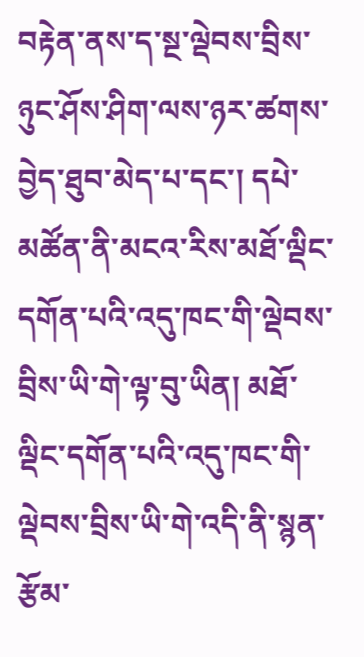བརྟེན་ནས་ད་སྔ་ལྡེབས་བྲིས་ཉུང་ཤོས་ཤིག་ལས་ཉར་ཚགས་བྱེད་ཐུབ་མེད་པ་དང་། དཔེ་མཚོན་ནི་མངའ་རིས་མཐོ་ལྡིང་དགོན་པའི་འདུ་ཁང་གི་ལྡེབས་བྲིས་ཡི་གེ་ལྟ་བུ་ཡིན། མཐོ་ལྡིང་དགོན་པའི་འདུ་ཁང་གི་ལྡེབས་བྲིས་ཡི་གེ་འདི་ནི་སྙན་རྩོམ་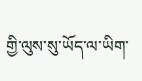གྱི་ལུས་སུ་ཡོད་ལ་ཡིག་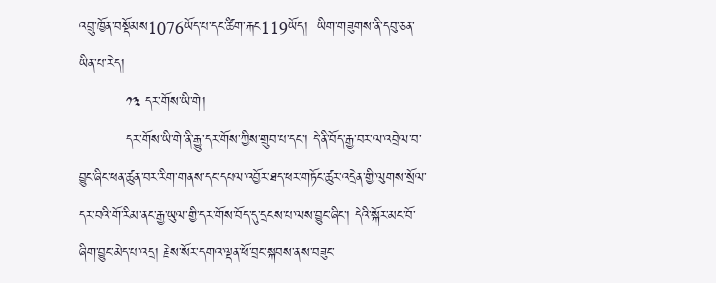འབྲུ་ཁྱོན་བསྡོམས1076ཡོད་པ་དང་ཚིག་རྐང119ཡོད།  ཡིག་གཟུགས་ནི་དབུ་ཅན་ཡིན་པ་རེད།
          ༡༣ དར་གོས་ཡི་གེ།
          དར་གོས་ཡི་གེ་ནི་རྒྱུ་དར་གོས་ཀྱིས་གྲུབ་པ་དང་། དེ་ནི་བོད་རྒྱ་བར་ལ་འབྲེལ་བ་བྱུང་ཞིང་ཕན་ཚུན་བར་རིག་གནས་དང་དཔལ་འབྱོར་ཐད་ཕར་གཏོང་ཚུར་འདྲེན་གྱི་ལུགས་སྲོལ་དར་བའི་གོ་རིམ་ནང་རྒྱ་ཡུལ་གྱི་དར་གོས་བོད་དུ་དྲངས་པ་ལས་བྱུང་ཞིང་། དེའི་སྐོར་མང་བོ་ཞིག་བྱུང་མེད་པ་འདྲ། རྗེས་སོར་དགའ་ལྡན་ཕོ་བྲང་སྐབས་ནས་བཟུང་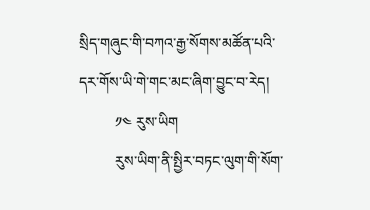སྲིད་གཞུང་གི་བཀའ་རྒྱ་སོགས་མཚོན་པའི་དར་གོས་ཡི་གེ་གང་མང་ཞིག་བྱུང་བ་རེད།
          ༡༤ རུས་ཡིག
          རུས་ཡིག་ནི་སྤྱིར་བཏང་ལུག་གི་སོག་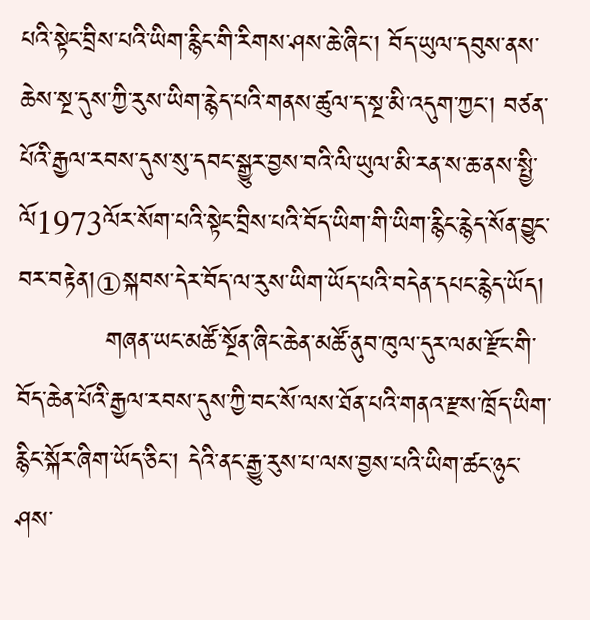པའི་སྟེང་བྲིས་པའི་ཡིག་རྙིང་གི་རིགས་ཤས་ཆེ་ཞིང་། བོད་ཡུལ་དབུས་ནས་ཆེས་སྔ་དུས་ཀྱི་རུས་ཡིག་རྙེད་པའི་གནས་ཚུལ་ད་སྔ་མི་འདུག་ཀྱང་། བཙན་པོའི་རྒྱལ་རབས་དུས་སུ་དབང་སྒྱུར་བྱས་བའི་ལི་ཡུལ་མི་རན་ས་ཆ་ནས་སྤྱི་ལོ1973ལོར་སོག་པའི་སྟེང་བྲིས་པའི་བོད་ཡིག་གི་ཡིག་རྙིང་རྙེད་སོན་བྱུང་བར་བརྟེན།①སྐབས་དེར་བོད་ལ་རུས་ཡིག་ཡོད་པའི་བདེན་དཔང་རྙེད་ཡོད།
          གཞན་ཡང་མཚོ་སྔོན་ཞིང་ཆེན་མཚོ་ནུབ་ཁུལ་དུར་ལམ་རྫོང་གི་བོད་ཆེན་པོའི་རྒྱལ་རབས་དུས་ཀྱི་བང་སོ་ལས་ཐོན་པའི་གནའ་རྫས་ཁྲོད་ཡིག་རྙིང་སྐོར་ཞིག་ཡོད་ཅིང་། དེའི་ནང་རྒྱུ་རུས་པ་ལས་བྱས་པའི་ཡིག་ཚང་ཉུང་ཤས་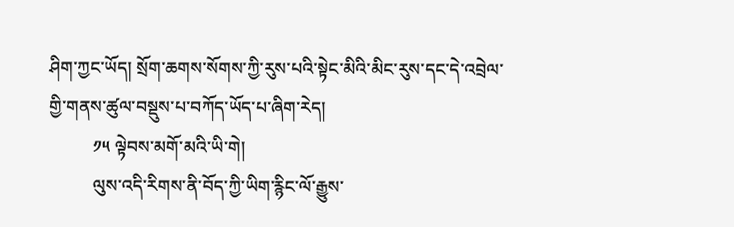ཤིག་ཀྱང་ཡོད། སྲོག་ཆགས་སོགས་ཀྱི་རུས་པའི་སྟེང་མིའི་མིང་རུས་དང་དེ་འབྲེལ་གྱི་གནས་ཚུལ་བསྡུས་པ་བཀོད་ཡོད་པ་ཞིག་རེད།
          ༡༥ ལྟེབས་མགོ་མའི་ཡི་གེ།
          ལུས་འདི་རིགས་ནི་བོད་ཀྱི་ཡིག་རྙིང་ལོ་རྒྱུས་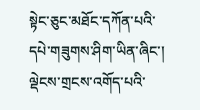སྟེང་ཅུང་མཐོང་དཀོན་པའི་དཔེ་གཟུགས་ཤིག་ཡིན་ཞིང་། ལྡེངས་གྲངས་འགོད་པའི་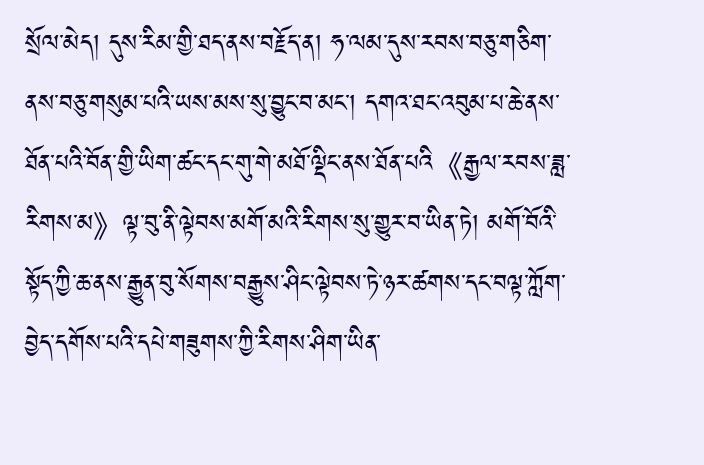སྲོལ་མེད། དུས་རིམ་གྱི་ཐད་ནས་བརྗོད་ན། ཧ་ལམ་དུས་རབས་བཅུ་གཅིག་ནས་བཅུ་གསུམ་པའི་ཡས་མས་སུ་བྱུང་བ་མང་། དགའ་ཐང་འབུམ་པ་ཆེ་ནས་ཐོན་པའི་བོན་གྱི་ཡིག་ཚང་དང་གུ་གེ་མཐོ་ལྡིང་ནས་ཐོན་པའི《རྒྱལ་རབས་ཟླ་རིགས་མ》ལྟ་བུ་ནི་ལྟེབས་མགོ་མའི་རིགས་སུ་གྱུར་བ་ཡིན་ཏེ། མགོ་བོའི་སྟོད་ཀྱི་ཆ་ནས་རྒྱུན་བུ་སོགས་བརྒྱུས་ཤིང་ལྟེབས་ཏེ་ཉར་ཚགས་དང་བལྟ་ཀློག་བྱེད་དགོས་པའི་དཔེ་གཟུགས་ཀྱི་རིགས་ཤིག་ཡིན་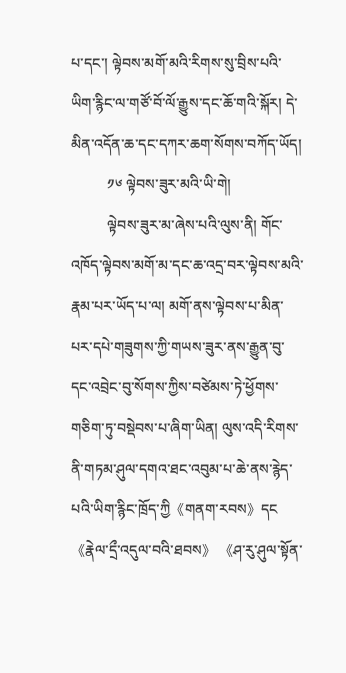པ་དང་། ལྟེབས་མགོ་མའི་རིགས་སུ་བྲིས་པའི་ཡིག་རྙིང་ལ་གཙོ་བོ་ལོ་རྒྱུས་དང་ཆོ་གའི་སྐོར། དེ་མིན་འདོན་ཆ་དང་དཀར་ཆག་སོགས་བཀོད་ཡོད།
          ༡༦ ལྟེབས་ཟུར་མའི་ཡི་གེ།
          ལྟེབས་ཟུར་མ་ཞེས་པའི་ལུས་ནི། གོང་འཁོད་ལྟེབས་མགོ་མ་དང་ཆ་འདྲ་བར་ལྟེབས་མའི་རྣམ་པར་ཡོད་པ་ལ། མགོ་ནས་ལྟེབས་པ་མིན་པར་དཔེ་གཟུགས་ཀྱི་གཡས་ཟུར་ནས་རྒྱུན་བུ་དང་འབྲེང་བུ་སོགས་ཀྱིས་བཙེམས་ཏེ་ཕྱོགས་གཅིག་ཏུ་བསྡེབས་པ་ཞིག་ཡིན། ལུས་འདི་རིགས་ནི་གཏམ་ཤུལ་དགའ་ཐང་འབུམ་པ་ཆེ་ནས་རྙེད་པའི་ཡིག་རྙིང་ཁྲོད་ཀྱི《གནག་རབས》དང《རྣེལ་དྲྀ་འདུལ་བའི་ཐབས》 《ཤ་རུ་ཤུལ་སྟོན་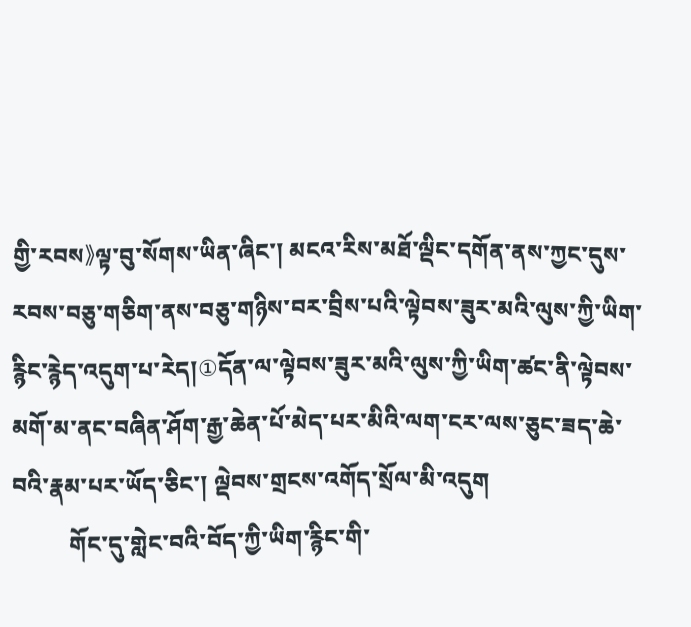གྱི་རབས》ལྟ་བུ་སོགས་ཡིན་ཞིང་། མངའ་རིས་མཐོ་ལྡིང་དགོན་ནས་ཀྱང་དུས་རབས་བཅུ་གཅིག་ནས་བཅུ་གཉིས་བར་བྲིས་པའི་ལྟེབས་ཟུར་མའི་ལུས་ཀྱི་ཡིག་རྙིང་རྙེད་འདུག་པ་རེད།①དོན་ལ་ལྟེབས་ཟུར་མའི་ལུས་ཀྱི་ཡིག་ཚང་ནི་ལྟེབས་མགོ་མ་ནང་བཞིན་ཤོག་རྒྱ་ཆེན་པོ་མེད་པར་མིའི་ལག་ངར་ལས་ཅུང་ཟད་ཆེ་བའི་རྣམ་པར་ཡོད་ཅིང་། ལྡེབས་གྲངས་འགོད་སྲོལ་མི་འདུག
          གོང་དུ་གླེང་བའི་བོད་ཀྱི་ཡིག་རྙིང་གི་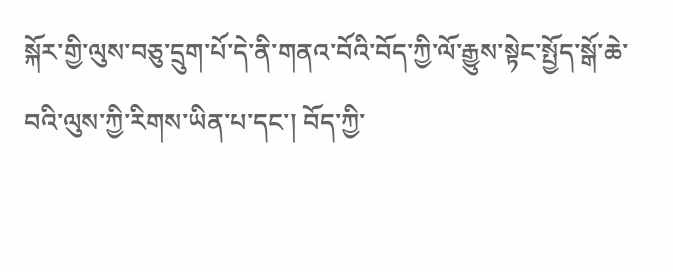སྐོར་གྱི་ལུས་བཅུ་དྲུག་པོ་དེ་ནི་གནའ་བོའི་བོད་ཀྱི་ལོ་རྒྱུས་སྟེང་སྤྱོད་སྒོ་ཆེ་བའི་ལུས་ཀྱི་རིགས་ཡིན་པ་དང་། བོད་ཀྱི་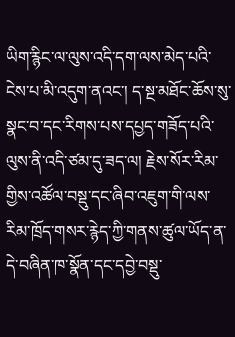ཡིག་རྙིང་ལ་ལུས་འདི་དག་ལས་མེད་པའི་ངེས་པ་མི་འདུག་ནའང་། ད་སྔ་མཐོང་ཆོས་སུ་སྣང་བ་དང་རིགས་པས་དཔྱད་གཟོད་པའི་ལུས་ནི་འདི་ཙམ་དུ་ཟད་ལ། རྗེས་སོར་རིམ་གྱིས་འཚོལ་བསྡུ་དང་ཞིབ་འཇུག་གི་ལས་རིམ་ཁྲོད་གསར་རྙེད་ཀྱི་གནས་ཚུལ་ཡོད་ན་དེ་བཞིན་ཁ་སྣོན་དང་དབྱེ་བསྡུ་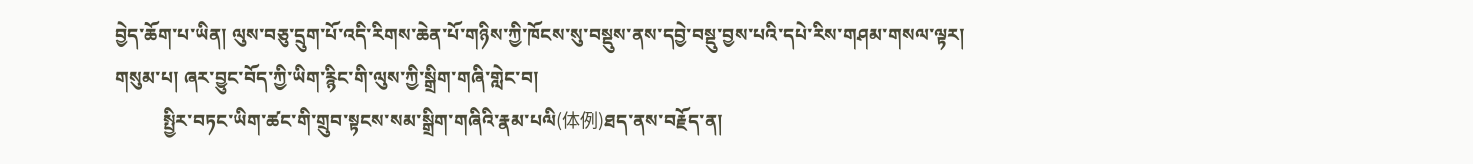བྱེད་ཆོག་པ་ཡིན། ལུས་བཅུ་དྲུག་པོ་འདི་རིགས་ཆེན་པོ་གཉིས་ཀྱི་ཁོངས་སུ་བསྡུས་ནས་དབྱེ་བསྡུ་བྱས་པའི་དཔེ་རིས་གཤམ་གསལ་ལྟར།
གསུམ་པ། ཞར་བྱུང་བོད་ཀྱི་ཡིག་རྙིང་གི་ལུས་ཀྱི་སྒྲིག་གཞི་གླེང་བ།
          སྤྱིར་བཏང་ཡིག་ཚང་གི་གྲུབ་སྟངས་སམ་སྒྲིག་གཞིའི་རྣམ་པལི(体例)ཐད་ནས་བརྗོད་ན།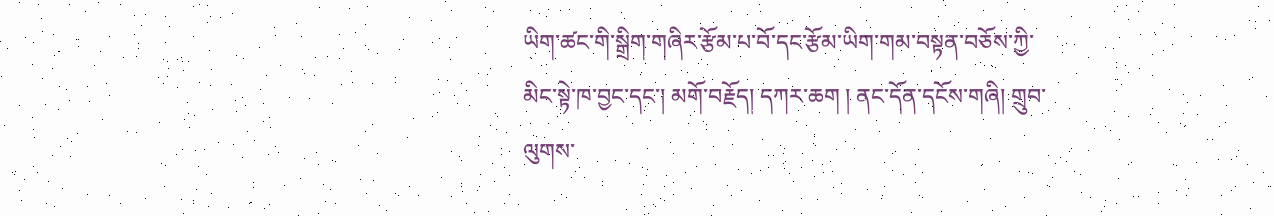ཡིག་ཚང་གི་སྒྲིག་གཞིར་རྩོམ་པ་བོ་དང་རྩོམ་ཡིག་གམ་བསྟན་བཅོས་ཀྱི་མིང་སྟེ་ཁ་བྱང་དང་། མགོ་བརྗོད། དཀར་ཆག ། ནང་དོན་དངོས་གཞི། གྲུབ་ལུགས་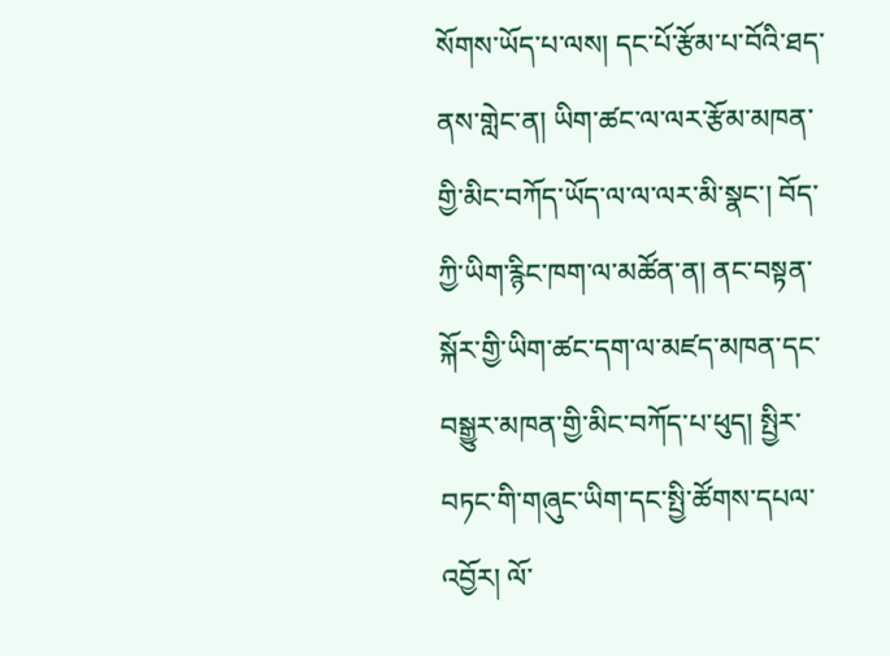སོགས་ཡོད་པ་ལས། དང་པོ་རྩོམ་པ་བོའི་ཐད་ནས་གླེང་ན། ཡིག་ཚང་ལ་ལར་རྩོམ་མཁན་གྱི་མིང་བཀོད་ཡོད་ལ་ལ་ལར་མི་སྣང་། བོད་ཀྱི་ཡིག་རྙིང་ཁག་ལ་མཚོན་ན། ནང་བསྟན་སྐོར་གྱི་ཡིག་ཚང་དག་ལ་མཛད་མཁན་དང་བསྒྱུར་མཁན་གྱི་མིང་བཀོད་པ་ཕུད། སྤྱིར་བཏང་གི་གཞུང་ཡིག་དང་སྤྱི་ཚོགས་དཔལ་འབྱོར། ལོ་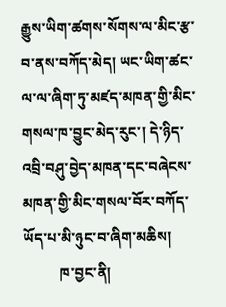རྒྱུས་ཡིག་ཚགས་སོགས་ལ་མིང་རྩ་བ་ནས་བཀོད་མེད། ཡང་ཡིག་ཚང་ལ་ལ་ཞིག་ཏུ་མཛད་མཁན་གྱི་མིང་གསལ་ཁ་བྱུང་མེད་རུང་། དེ་ཉིད་འབྲི་བཤུ་བྱེད་མཁན་དང་བཞེངས་མཁན་གྱི་མིང་གསལ་བོར་བཀོད་ཡོད་པ་མི་ཉུང་བ་ཞིག་མཆིས།
          ཁ་བྱང་ནི།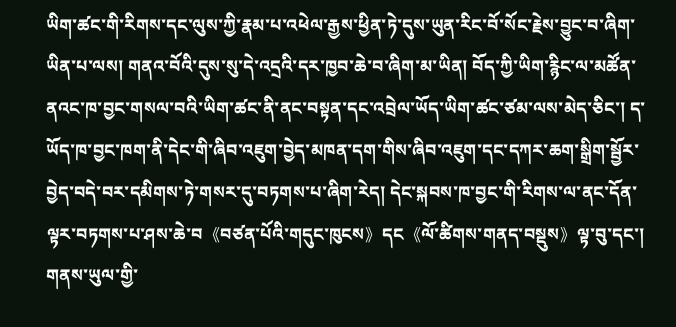ཡིག་ཚང་གི་རིགས་དང་ལུས་ཀྱི་རྣམ་པ་འཕེལ་རྒྱས་ཕྱིན་ཏེ་དུས་ཡུན་རིང་བོ་སོང་རྗེས་བྱུང་བ་ཞིག་ཡིན་པ་ལས། གནའ་བོའི་དུས་སུ་དེ་འདྲའི་དར་ཁྱབ་ཆེ་བ་ཞིག་མ་ཡིན། བོད་ཀྱི་ཡིག་རྙིང་ལ་མཚོན་ནའང་ཁ་བྱང་གསལ་བའི་ཡིག་ཚང་ནི་ནང་བསྟན་དང་འབྲེལ་ཡོད་ཡིག་ཚང་ཙམ་ལས་མེད་ཅིང་། ད་ཡོད་ཁ་བྱང་ཁག་ནི་དེང་གི་ཞིབ་འཇུག་བྱེད་མཁན་དག་གིས་ཞིབ་འཇུག་དང་དཀར་ཆག་སྒྲིག་སྦྱོར་བྱེད་བདེ་བར་དམིགས་ཏེ་གསར་དུ་བཏགས་པ་ཞིག་རེད། དེང་སྐབས་ཁ་བྱང་གི་རིགས་ལ་ནང་དོན་ལྟར་བཏགས་པ་ཤས་ཆེ་བ《བཙན་པོའི་གདུང་ཁུངས》དང《ལོ་ཚིགས་གནད་བསྡུས》ལྟ་བུ་དང་། གནས་ཡུལ་གྱི་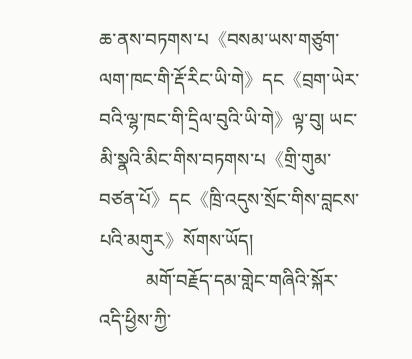ཆ་ནས་བཏགས་པ《བསམ་ཡས་གཙུག་ལག་ཁང་གི་རྡོ་རིང་ཡི་གེ》དང《བྲག་ཡེར་བའི་ལྷ་ཁང་གི་དྲིལ་བུའི་ཡི་གེ》ལྟ་བུ། ཡང་མི་སྣའི་མིང་གིས་བཏགས་པ《གྲི་གུམ་བཙན་པོ》དང《ཁྲི་འདུས་སྲོང་གིས་བླངས་པའི་མགུར》སོགས་ཡོད།
          མགོ་བརྗོད་དམ་གླེང་གཞིའི་སྐོར་འདི་ཕྱིས་ཀྱི་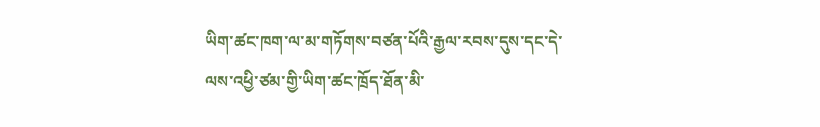ཡིག་ཚང་ཁག་ལ་མ་གཏོགས་བཙན་པོའི་རྒྱལ་རབས་དུས་དང་དེ་ལས་འཕྱི་ཙམ་གྱི་ཡིག་ཚང་ཁྲོད་ཐོན་མི་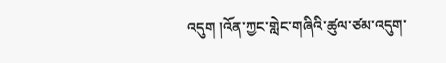འདུག །འོན་ཀྱང་གླེང་གཞིའི་ཚུལ་ཙམ་འདུག་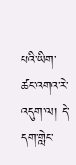པའི་ཡིག་ཚང་འགའ་རེ་འདུག་ལ། དེ་དག་གླེང་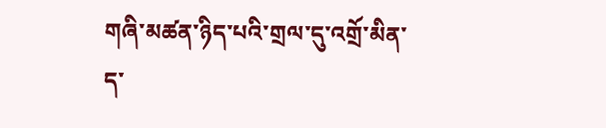གཞི་མཚན་ཉིད་པའི་གྲལ་དུ་འགྲོ་མིན་ད་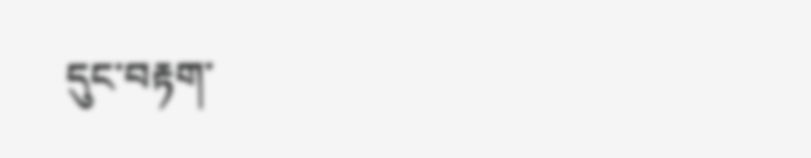དུང་བརྟག་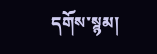དགོས་སྙམ།